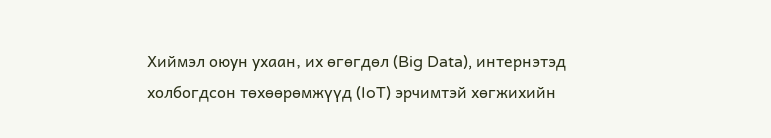Хиймэл оюун ухаан, их өгөгдөл (Big Data), интернэтэд холбогдсон төхөөрөмжүүд (IoT) эрчимтэй хөгжихийн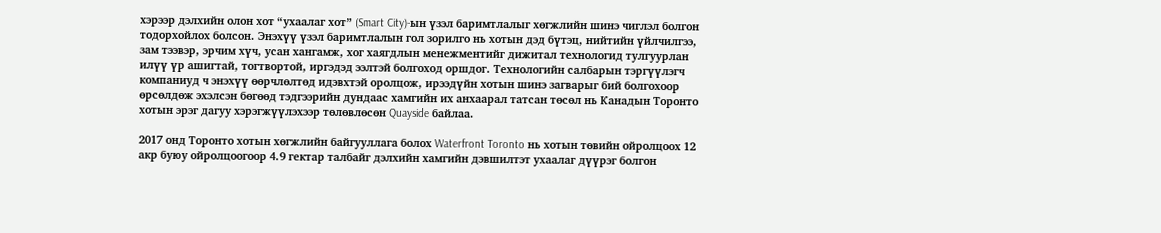хэрээр дэлхийн олон хот “ухаалаг хот” (Smart City)-ын үзэл баримтлалыг хөгжлийн шинэ чиглэл болгон тодорхойлох болсон. Энэхүү үзэл баримтлалын гол зорилго нь хотын дэд бүтэц, нийтийн үйлчилгээ, зам тээвэр, эрчим хүч, усан хангамж, хог хаягдлын менежментийг дижитал технологид тулгуурлан илүү үр ашигтай, тогтвортой, иргэдэд ээлтэй болгоход оршдог. Технологийн салбарын тэргүүлэгч компаниуд ч энэхүү өөрчлөлтөд идэвхтэй оролцож, ирээдүйн хотын шинэ загварыг бий болгохоор өрсөлдөж эхэлсэн бөгөөд тэдгээрийн дундаас хамгийн их анхаарал татсан төсөл нь Канадын Торонто хотын эрэг дагуу хэрэгжүүлэхээр төлөвлөсөн Quayside байлаа.

2017 онд Торонто хотын хөгжлийн байгууллага болох Waterfront Toronto нь хотын төвийн ойролцоох 12 акр буюу ойролцоогоор 4.9 гектар талбайг дэлхийн хамгийн дэвшилтэт ухаалаг дүүрэг болгон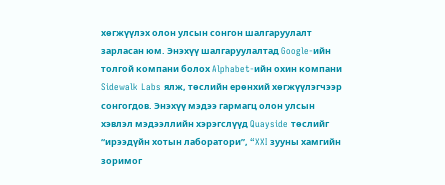хөгжүүлэх олон улсын сонгон шалгаруулалт зарласан юм. Энэхүү шалгаруулалтад Google-ийн толгой компани болох Alphabet-ийн охин компани Sidewalk Labs ялж, төслийн ерөнхий хөгжүүлэгчээр сонгогдов. Энэхүү мэдээ гармагц олон улсын хэвлэл мэдээллийн хэрэгслүүд Quayside төслийг “ирээдүйн хотын лаборатори”, “XXI зууны хамгийн зоримог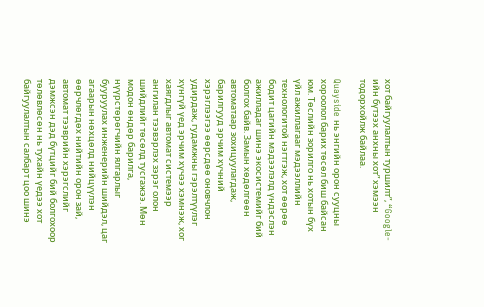хот байгуулалтын туршилт”, “Google-ийн бүтээх анхны хот” хэмээн тодорхойлж байлаа.

Quayside нь энгийн орон сууцны хороолол барих төсөл биш байсан юм. Төслийн зорилго нь хотын бүх үйл ажиллагааг мэдээллийн технологитой нэгтгэж, хот өөрөө бодит цагийн мэдээлэлд үндэслэн ажилладаг шинэ экосистемийг бий болгох байв. Замын хөдөлгөөн автоматаар зохицуулагдаж, барилгууд эрчим хүчний хэрэглээгээ өөрсдөө оновчлон удирдаж, гудамжны гэрэлтүүлэг хүнгүй үед эрчим хүчээ хэмнэж, хог хаягдлыг автомат системээр ангилан тээвэрлэх зэрэг олон шийдлийг төсөлд тусгажээ. Мөн модон өндөр барилга, нүүрстөрөгчийн ялгарлыг бууруулах инженерийн шийдэл, цаг агаарын нөхцөлд нийцүүлэн өөрчлөгдөх нийтийн орон зай, автомат тээврийн хэрэгслийг дэмжсэн дэд бүтцийг бий болгохоор төлөвлөсөн нь тухайн үедээ хот байгуулалтын салбарт цоо шинэ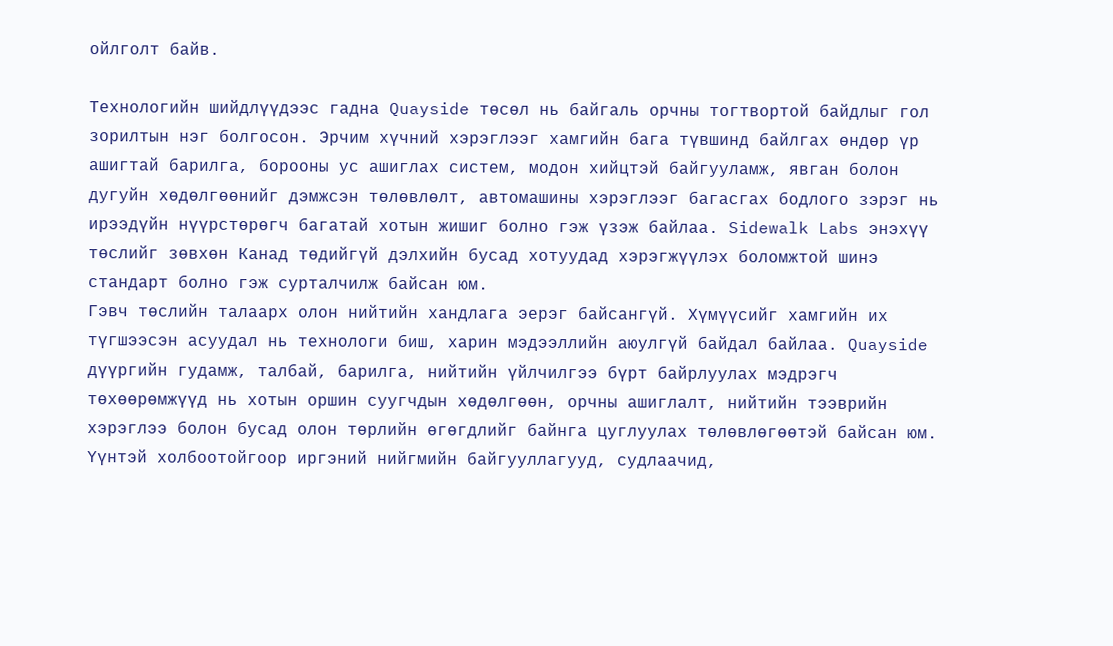ойлголт байв.

Технологийн шийдлүүдээс гадна Quayside төсөл нь байгаль орчны тогтвортой байдлыг гол зорилтын нэг болгосон. Эрчим хүчний хэрэглээг хамгийн бага түвшинд байлгах өндөр үр ашигтай барилга, борооны ус ашиглах систем, модон хийцтэй байгууламж, явган болон дугуйн хөдөлгөөнийг дэмжсэн төлөвлөлт, автомашины хэрэглээг багасгах бодлого зэрэг нь ирээдүйн нүүрстөрөгч багатай хотын жишиг болно гэж үзэж байлаа. Sidewalk Labs энэхүү төслийг зөвхөн Канад төдийгүй дэлхийн бусад хотуудад хэрэгжүүлэх боломжтой шинэ стандарт болно гэж сурталчилж байсан юм.
Гэвч төслийн талаарх олон нийтийн хандлага эерэг байсангүй. Хүмүүсийг хамгийн их түгшээсэн асуудал нь технологи биш, харин мэдээллийн аюулгүй байдал байлаа. Quayside дүүргийн гудамж, талбай, барилга, нийтийн үйлчилгээ бүрт байрлуулах мэдрэгч төхөөрөмжүүд нь хотын оршин суугчдын хөдөлгөөн, орчны ашиглалт, нийтийн тээврийн хэрэглээ болон бусад олон төрлийн өгөгдлийг байнга цуглуулах төлөвлөгөөтэй байсан юм. Үүнтэй холбоотойгоор иргэний нийгмийн байгууллагууд, судлаачид,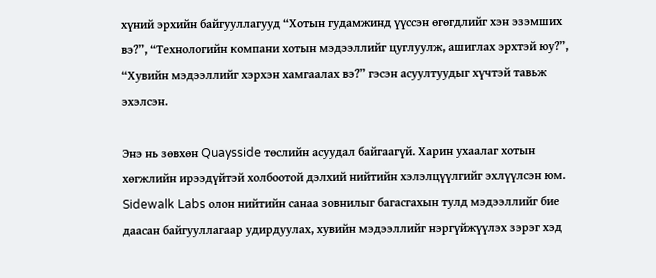хүний эрхийн байгууллагууд “Хотын гудамжинд үүссэн өгөгдлийг хэн эзэмших вэ?”, “Технологийн компани хотын мэдээллийг цуглуулж, ашиглах эрхтэй юу?”, “Хувийн мэдээллийг хэрхэн хамгаалах вэ?” гэсэн асуултуудыг хүчтэй тавьж эхэлсэн.

Энэ нь зөвхөн Quaysside төслийн асуудал байгаагүй. Харин ухаалаг хотын хөгжлийн ирээдүйтэй холбоотой дэлхий нийтийн хэлэлцүүлгийг эхлүүлсэн юм. Sidewalk Labs олон нийтийн санаа зовнилыг багасгахын тулд мэдээллийг бие даасан байгууллагаар удирдуулах, хувийн мэдээллийг нэргүйжүүлэх зэрэг хэд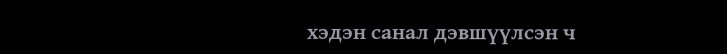хэдэн санал дэвшүүлсэн ч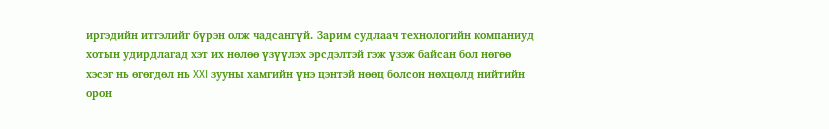иргэдийн итгэлийг бүрэн олж чадсангүй. Зарим судлаач технологийн компаниуд хотын удирдлагад хэт их нөлөө үзүүлэх эрсдэлтэй гэж үзэж байсан бол нөгөө хэсэг нь өгөгдөл нь XXI зууны хамгийн үнэ цэнтэй нөөц болсон нөхцөлд нийтийн орон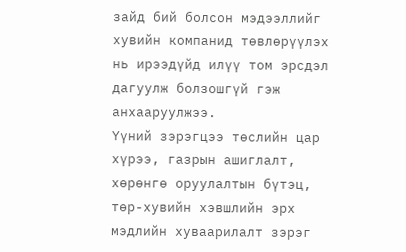зайд бий болсон мэдээллийг хувийн компанид төвлөрүүлэх нь ирээдүйд илүү том эрсдэл дагуулж болзошгүй гэж анхааруулжээ.
Үүний зэрэгцээ төслийн цар хүрээ, газрын ашиглалт, хөрөнгө оруулалтын бүтэц, төр-хувийн хэвшлийн эрх мэдлийн хуваарилалт зэрэг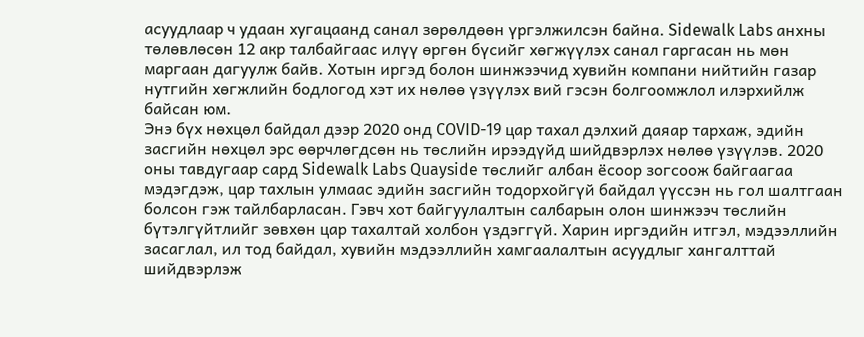асуудлаар ч удаан хугацаанд санал зөрөлдөөн үргэлжилсэн байна. Sidewalk Labs анхны төлөвлөсөн 12 акр талбайгаас илүү өргөн бүсийг хөгжүүлэх санал гаргасан нь мөн маргаан дагуулж байв. Хотын иргэд болон шинжээчид хувийн компани нийтийн газар нутгийн хөгжлийн бодлогод хэт их нөлөө үзүүлэх вий гэсэн болгоомжлол илэрхийлж байсан юм.
Энэ бүх нөхцөл байдал дээр 2020 онд COVID-19 цар тахал дэлхий даяар тархаж, эдийн засгийн нөхцөл эрс өөрчлөгдсөн нь төслийн ирээдүйд шийдвэрлэх нөлөө үзүүлэв. 2020 оны тавдугаар сард Sidewalk Labs Quayside төслийг албан ёсоор зогсоож байгаагаа мэдэгдэж, цар тахлын улмаас эдийн засгийн тодорхойгүй байдал үүссэн нь гол шалтгаан болсон гэж тайлбарласан. Гэвч хот байгуулалтын салбарын олон шинжээч төслийн бүтэлгүйтлийг зөвхөн цар тахалтай холбон үздэггүй. Харин иргэдийн итгэл, мэдээллийн засаглал, ил тод байдал, хувийн мэдээллийн хамгаалалтын асуудлыг хангалттай шийдвэрлэж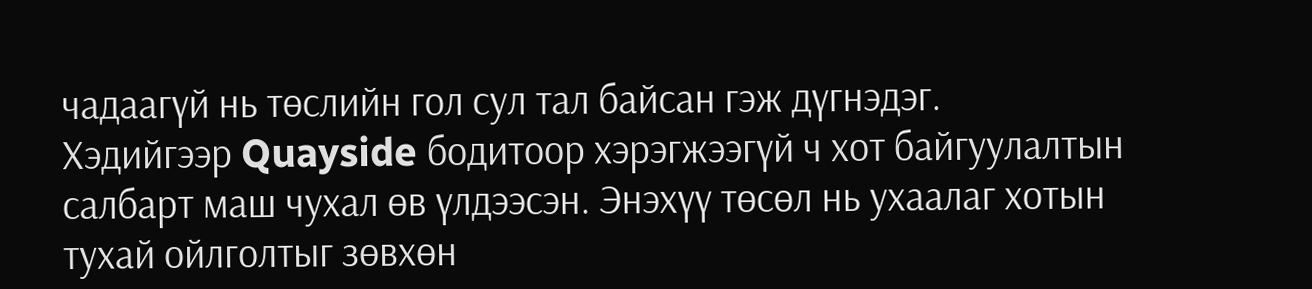чадаагүй нь төслийн гол сул тал байсан гэж дүгнэдэг.
Хэдийгээр Quayside бодитоор хэрэгжээгүй ч хот байгуулалтын салбарт маш чухал өв үлдээсэн. Энэхүү төсөл нь ухаалаг хотын тухай ойлголтыг зөвхөн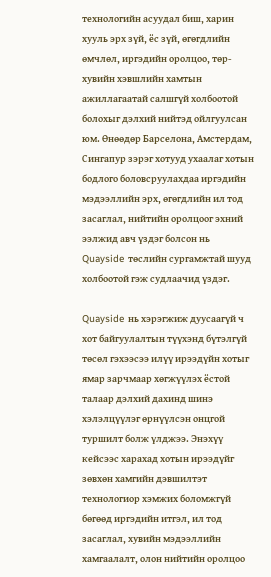технологийн асуудал биш, харин хууль эрх зүй, ёс зүй, өгөгдлийн өмчлөл, иргэдийн оролцоо, төр-хувийн хэвшлийн хамтын ажиллагаатай салшгүй холбоотой болохыг дэлхий нийтэд ойлгуулсан юм. Өнөөдөр Барселона, Амстердам, Сингапур зэрэг хотууд ухаалаг хотын бодлого боловсруулахдаа иргэдийн мэдээллийн эрх, өгөгдлийн ил тод засаглал, нийтийн оролцоог эхний ээлжид авч үздэг болсон нь Quayside төслийн сургамжтай шууд холбоотой гэж судлаачид үздэг.

Quayside нь хэрэгжиж дуусаагүй ч хот байгуулалтын түүхэнд бүтэлгүй төсөл гэхээсээ илүү ирээдүйн хотыг ямар зарчмаар хөгжүүлэх ёстой талаар дэлхий дахинд шинэ хэлэлцүүлэг өрнүүлсэн онцгой туршилт болж үлджээ. Энэхүү кейсээс харахад хотын ирээдүйг зөвхөн хамгийн дэвшилтэт технологиор хэмжих боломжгүй бөгөөд иргэдийн итгэл, ил тод засаглал, хувийн мэдээллийн хамгаалалт, олон нийтийн оролцоо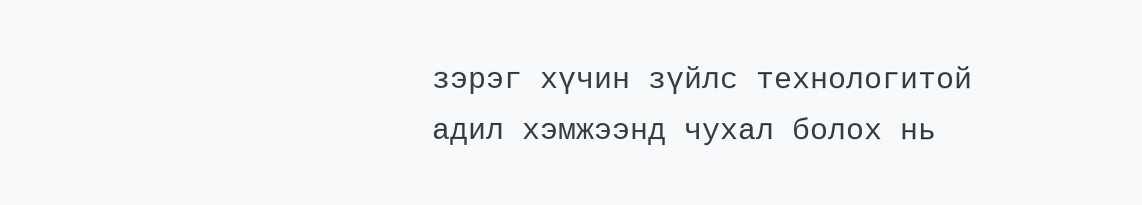зэрэг хүчин зүйлс технологитой адил хэмжээнд чухал болох нь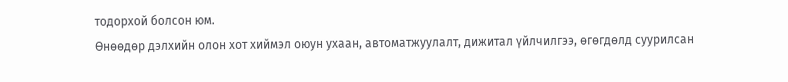тодорхой болсон юм.
Өнөөдөр дэлхийн олон хот хиймэл оюун ухаан, автоматжуулалт, дижитал үйлчилгээ, өгөгдөлд суурилсан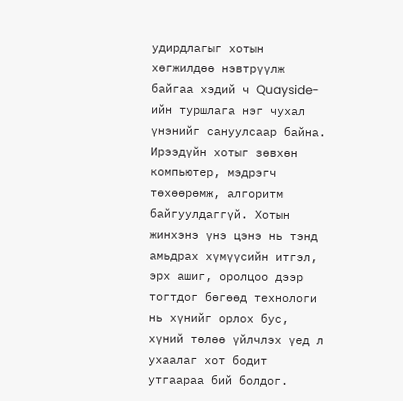удирдлагыг хотын хөгжилдөө нэвтрүүлж байгаа хэдий ч Quayside-ийн туршлага нэг чухал үнэнийг сануулсаар байна. Ирээдүйн хотыг зөвхөн компьютер, мэдрэгч төхөөрөмж, алгоритм байгуулдаггүй. Хотын жинхэнэ үнэ цэнэ нь тэнд амьдрах хүмүүсийн итгэл, эрх ашиг, оролцоо дээр тогтдог бөгөөд технологи нь хүнийг орлох бус, хүний төлөө үйлчлэх үед л ухаалаг хот бодит утгаараа бий болдог.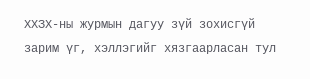ХХЗХ-ны журмын дагуу зүй зохисгүй зарим үг, хэллэгийг хязгаарласан тул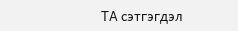ТА сэтгэгдэл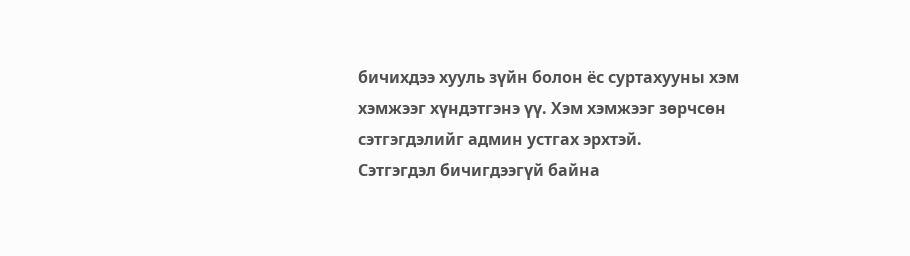бичихдээ хууль зүйн болон ёс суртахууны хэм хэмжээг хүндэтгэнэ үү. Хэм хэмжээг зөрчсөн сэтгэгдэлийг админ устгах эрхтэй.
Сэтгэгдэл бичигдээгүй байна